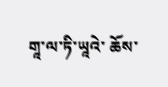གཱ་ལ་ཏི་ཡཱའེ་ ཆོས་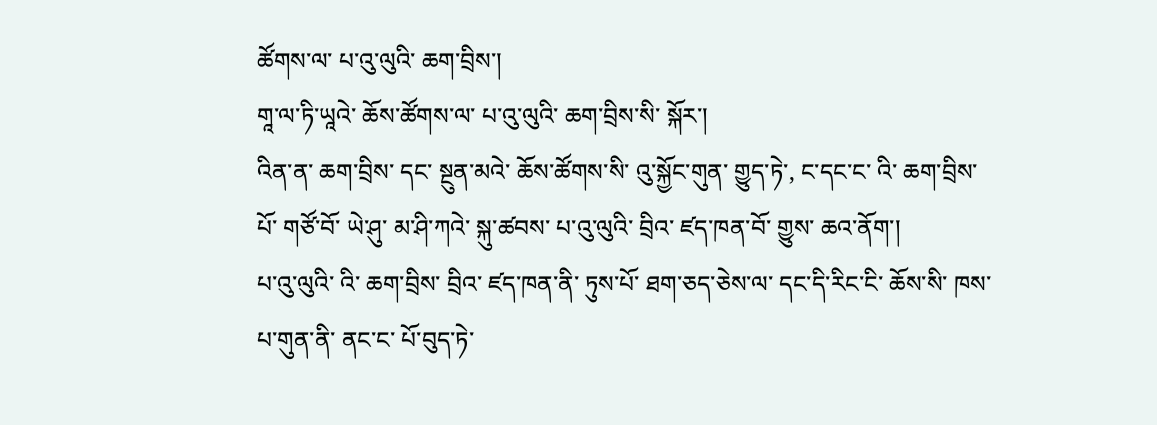ཚོགས་ལ་ པ་འུ་ལུའི་ ཆག་བྲིས་།
གཱ་ལ་ཏི་ཡཱའེ་ ཆོས་ཚོགས་ལ་ པ་འུ་ལུའི་ ཆག་བྲིས་སི་ སྐོར་།
འིན་ན་ ཆག་བྲིས་ དང་ སྔུན་མའེ་ ཆོས་ཚོགས་སི་ འུ་སྐྱོང་གུན་ གྱུད་ཏེ་, ང་དང་ང་ འི་ ཆག་བྲིས་པོ་ གཙོ་བོ་ ཡེ་ཤུ་ མ་ཤི་ཀའེ་ སྐུ་ཚབས་ པ་འུ་ལུའི་ བྲིའ་ ཛད་ཁན་བོ་ གྱུས་ ཆའ་ནོག་།
པ་འུ་ལུའི་ འི་ ཆག་བྲིས་ བྲིའ་ ཛད་ཁན་ནི་ ཏུས་པོ་ ཐག་ཅད་ཅེས་ལ་ དང་དི་རིང་ངི་ ཆོས་སི་ ཁས་པ་གུན་ནི་ ནང་ང་ པོ་བུད་ཏེ་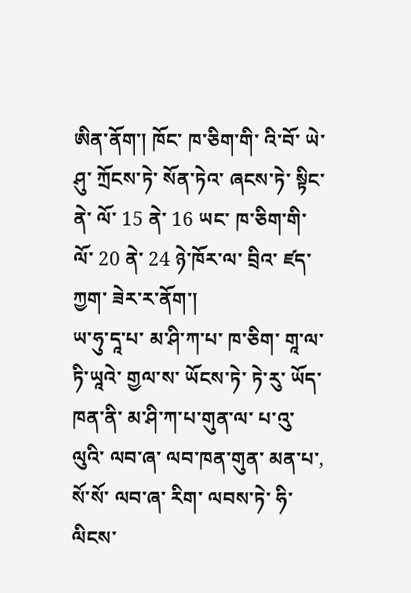ཨིན་ནོག་། ཁོང་ ཁ་ཅིག་གི་ འི་བོ་ ཡེ་ཤུ་ ཀྲོངས་ཏེ་ སོན་ཏེའ་ ཞངས་ཏེ་ སྟིང་ནེ་ ལོ་ 15 ནེ་ 16 ཡང་ ཁ་ཅིག་གི་ ལོ་ 20 ནེ་ 24 ཉེ་ཁོར་ལ་ བྲིའ་ ཛད་ཀྱག་ ཟེར་ར་ནོག་།
ཡ་ཧུ་དཱ་པ་ མ་ཤི་ཀ་པ་ ཁ་ཅིག་ གཱ་ལ་ཏི་ཡཱའེ་ གྱལ་ས་ ཡོངས་ཏེ་ ཏེ་རུ་ ཡོད་ཁན་ནི་ མ་ཤི་ཀ་པ་གུན་ལ་ པ་འུ་ལུའི་ ལབ་ཞ་ ལབ་ཁན་གུན་ མན་པ་, སོ་སོ་ ལབ་ཞ་ རིག་ ལབས་ཏེ་ ཧི་ལིངས་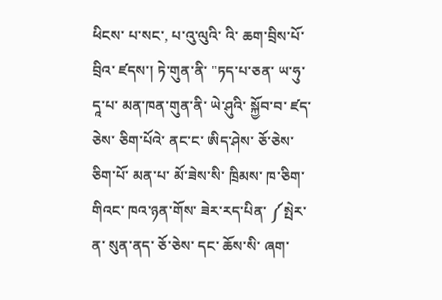ཕིངས་ པ་སང་, པ་འུ་ལུའི་ འི་ ཆག་བྲིས་པོ་ བྲིའ་ ཛདས་། ཏེ་གུན་ནི་ "ཏད་པ་ཅན་ ཡ་ཧུ་དཱ་པ་ མན་ཁན་གུན་ནི་ ཡེ་ཤུའི་ སྐྱོབ་བ་ ཛད་ཅེས་ ཅིག་པོའེ་ ནང་ང་ ཨིད་ཤེས་ ཅོ་ཅེས་ ཅིག་པོ་ མན་པ་ མོ་ཟེས་སི་ ཁྲིམས་ ཁ་ཅིག་གིའང་ ཁའ་ཉན་གོས་ ཟེར་རད་པིན་ ༼སྤེར་ན་ སུན་ནད་ ཅོ་ཅེས་ དང་ ཆོས་སི་ ཞག་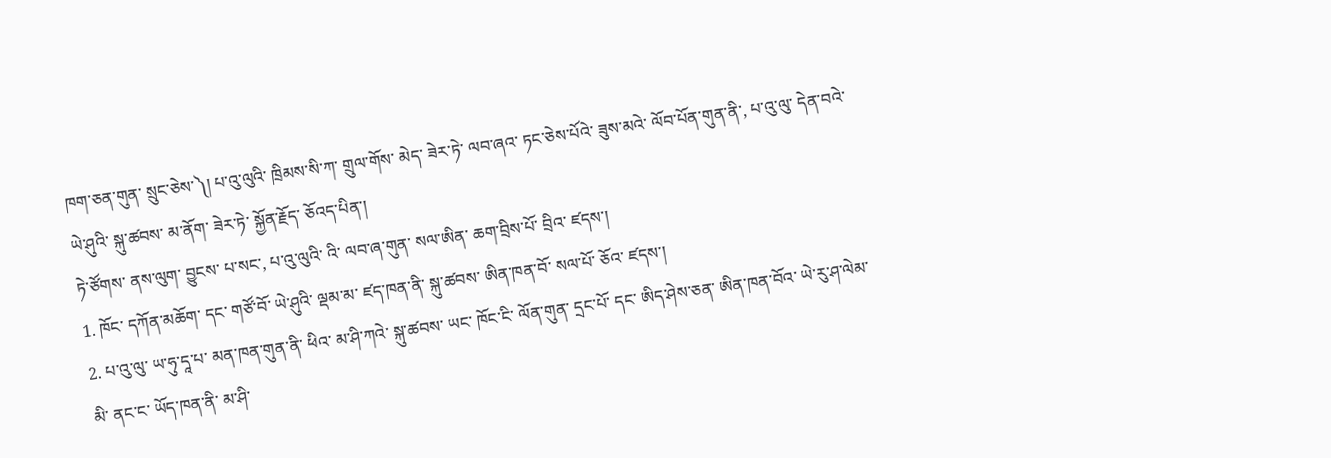ཁག་ཅན་གུན་ སྲུང་ཅེས་༽། པ་འུ་ལུའི་ ཁྲིམས་སི་ཀ་ གྲུལ་གོས་ མེད་ ཟེར་ཏེ་ ལབ་ཞའ་ ཏང་ཅེས་པོའེ་ ཟུས་མའེ་ ལོབ་པོན་གུན་ནི་, པ་འུ་ལུ་ དེན་བའེ་ ཡེ་ཤུའི་ སྐུ་ཚབས་ མ་ནོག་ ཟེར་ཏེ་ སྐྱོན་རྗོད་ ཅོའད་པིན་།
ཏེ་ཙོགས་ ནས་ལུག་ བྱུངས་ པ་སང་, པ་འུ་ལུའི་ འི་ ལབ་ཞ་གུན་ སལ་ཨིན་ ཆག་བྲིས་པོ་ བྲིའ་ ཛདས་།
1. ཁོང་ དཀོན་མཆོག་ དང་ གཙོ་བོ་ ཡེ་ཤུའི་ ལྡམ་མ་ ཛད་ཁན་ནི་ སྐུ་ཚབས་ ཨིན་ཁན་བོ་ སལ་པོ་ ཅོའ་ ཛདས་།
2. པ་འུ་ལུ་ ཡ་ཧུ་དཱ་པ་ མན་ཁན་གུན་ནི་ ཕིའ་ མ་ཤི་ཀའེ་ སྐུ་ཚབས་ ཡང་ ཁོང་ངི་ ལོན་གུན་ དྲང་པོ་ དང་ ཨིད་ཤེས་ཅན་ ཨིན་ཁན་བོའ་ ཡེ་རུ་ཤ་ལེམ་མི་ ནང་ང་ ཡོད་ཁན་ནི་ མ་ཤི་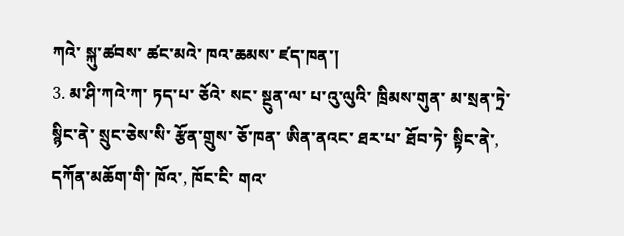ཀའེ་ སྐུ་ཚབས་ ཚང་མའེ་ ཁའ་ཆམས་ ཛད་ཁན་།
3. མ་ཤི་ཀའེ་ཀ་ ཏད་པ་ ཅོའེ་ སང་ སྔུན་ལ་ པ་འུ་ལུའི་ ཁྲིམས་གུན་ མ་སྲན་ཏྲེ་ སྙིང་ནེ་ སྲུང་ཅེས་སི་ རྩོན་གྲུས་ ཅོ་ཁན་ ཨིན་ནའང་ ཐར་པ་ ཐོབ་ཏེ་ སྟིང་ནེ་, དཀོན་མཆོག་གི་ ཁོའ་, ཁོང་ངི་ གའ་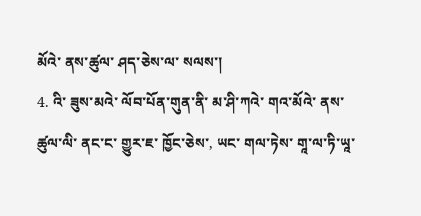མོའེ་ ནས་ཚུལ་ ཤད་ཅེས་ལ་ སལས་།
4. འི་ ཟུས་མའེ་ ལོབ་པོན་གུན་ནི་ མ་ཤི་ཀའེ་ གའ་མོའེ་ ནས་ཚུལ་ལི་ ནང་ང་ གྱུར་ཇ་ ཁྱོང་ཅེས་, ཡང་ གལ་ཏེས་ གཱ་ལ་ཏི་ཡཱ་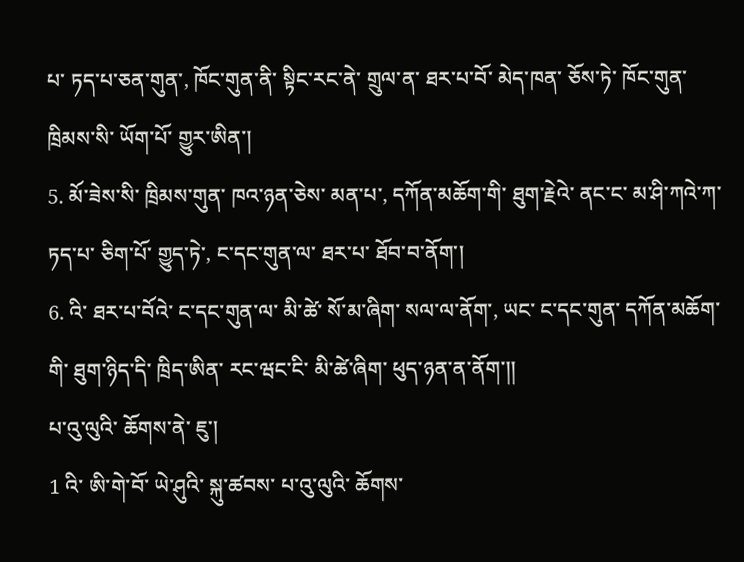པ་ ཏད་པ་ཅན་གུན་, ཁོང་གུན་ནི་ སྟིང་རང་ནེ་ གྲུལ་ན་ ཐར་པ་བོ་ མེད་ཁན་ ཅོས་ཏེ་ ཁོང་གུན་ ཁྲིམས་སི་ ཡོག་པོ་ གྱུར་ཨིན་།
5. མོ་ཟེས་སི་ ཁྲིམས་གུན་ ཁའ་ཉན་ཅེས་ མན་པ་, དཀོན་མཆོག་གི་ ཐུག་རྗེའེ་ ནང་ང་ མ་ཤི་ཀའེ་ཀ་ ཏད་པ་ ཅིག་པོ་ གྱུད་ཏེ་, ང་དང་གུན་ལ་ ཐར་པ་ ཐོབ་བ་ནོག་།
6. འི་ ཐར་པ་བོའེ་ ང་དང་གུན་ལ་ མི་ཚེ་ སོ་མ་ཞིག་ སལ་ལ་ནོག་, ཡང་ ང་དང་གུན་ དཀོན་མཆོག་གི་ ཐུག་ཉིད་དི་ ཁྲིད་ཨིན་ རང་ཝང་ངི་ མི་ཚེ་ཞིག་ ཕུད་ཉན་ན་ནོག་།།
པ་འུ་ལུའི་ ཆོགས་ནེ་ ཇུ་།
1 འི་ ཨི་གེ་བོ་ ཡེ་ཤུའི་ སྐུ་ཚབས་ པ་འུ་ལུའི་ ཆོགས་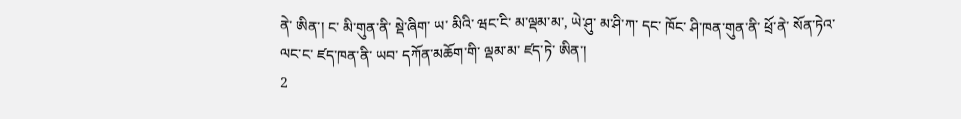ནེ་ ཨིན་། ང་ མི་གུན་ནི་ སྡེ་ཞིག་ ཡ་ མིའི་ ཝང་ངི་ མ་ལྡམ་མ་, ཡེ་ཤུ་ མ་ཤི་ཀ་ དང་ ཁོང་ ཤི་ཁན་གུན་ནི་ ཕྲོ་ནེ་ སོན་ཏེའ་ ལང་ང་ ཛད་ཁན་ནི་ ཡབ་ དཀོན་མཆོག་གི་ ལྡམ་མ་ ཛད་ཏེ་ ཨིན་།
2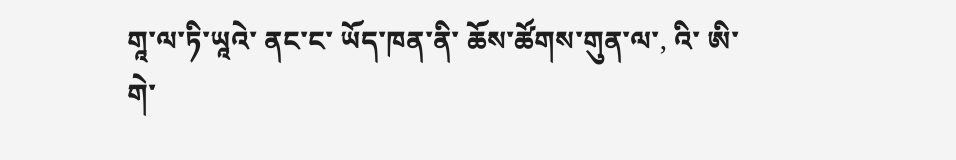གཱ་ལ་ཏི་ཡཱའེ་ ནང་ང་ ཡོད་ཁན་ནི་ ཆོས་ཚོགས་གུན་ལ་, འི་ ཨི་གེ་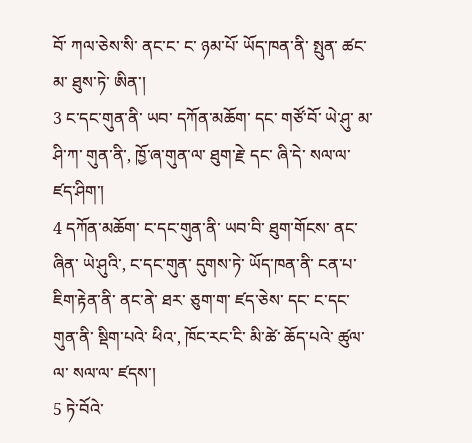བོ་ ཀལ་ཅེས་སི་ ནང་ང་ ང་ ཉམ་པོ་ ཡོད་ཁན་ནི་ སྤུན་ ཚང་མ་ ཐུས་ཏེ་ ཨིན་།
3 ང་དང་གུན་ནི་ ཡབ་ དཀོན་མཆོག་ དང་ གཙོ་བོ་ ཡེ་ཤུ་ མ་ཤི་ཀ་ གུན་ནི་, ཁྱོ་ཞ་གུན་ལ་ ཐུག་རྗེ་ དང་ ཞི་དེ་ སལ་ལ་ ཛད་ཤིག་།
4 དཀོན་མཆོག་ ང་དང་གུན་ནི་ ཡབ་བི་ ཐུག་གོངས་ ནང་ཞིན་ ཡེ་ཤུའི་, ང་དང་གུན་ དུགས་ཏེ་ ཡོད་ཁན་ནི་ ངན་པ་ ཇིག་རྟེན་ནི་ ནང་ནེ་ ཐར་ ཅུག་ག་ ཛད་ཅེས་ དང་ ང་དང་གུན་ནི་ སྡིག་པའེ་ ཕིའ་, ཁོང་རང་ངི་ མི་ཚེ་ ཆོད་པའེ་ ཚུལ་ལ་ སལ་ལ་ ཛདས་།
5 ཏེ་བོའེ་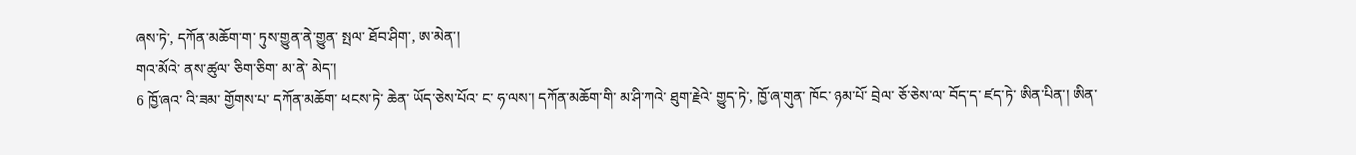ཞས་ཏེ་, དཀོན་མཆོག་ག་ ཏུས་གྱུན་ནེ་གྱུན་ སྤལ་ ཐོབ་ཤིག་, ཨ་མེན་།
གའ་མོའེ་ ནས་ཚུལ་ ཅིག་ཅིག་ མ་ནེ་ མེད་།
6 ཁྱོ་ཞའ་ འི་ཟམ་ གྱོགས་པ་ དཀོན་མཆོག་ ཕངས་ཏེ་ ཆེན་ ཡོད་ཅེས་པོའ་ ང་ ཧ་ལས་། དཀོན་མཆོག་གི་ མ་ཤི་ཀའེ་ ཐུག་རྗེའེ་ གྱུད་ཏེ་, ཁྱོ་ཞ་གུན་ ཁོང་ ཉམ་པོ་ བྲེལ་ ཅོ་ཅེས་ལ་ བོད་ད་ ཛད་ཏེ་ ཨིན་པིན་། ཨིན་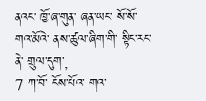ནའང་ ཁྱོ་ཞ་གུན་ ཞན་ཡང་ སོ་སོ་ གའ་མོའེ་ ནས་ཚུལ་ཞིག་གི་ སྟིང་རང་ནེ་ གྲུལ་དུག་,
7 ཀ་བོ་ ངོས་པོའ་ གའ་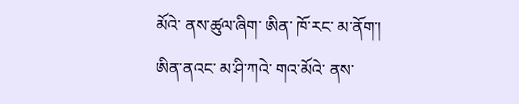མོའེ་ ནས་ཚུལ་ཞིག་ ཨིན་ ཁོ་རང་ མ་ནོག་། ཨིན་ནའང་ མ་ཤི་ཀའེ་ གའ་མོའེ་ ནས་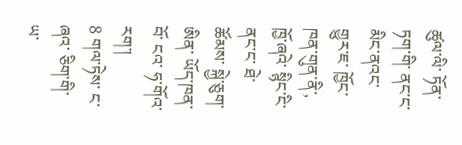ཚུལ་ལི་ ཏོན་ཏག་གི་ ནང་ང་ མིང་ནའང་ གྱུར་ཇ་ ཁྱོང་ཁན་གུན་ནི་, ཁྱོ་ཞའེ་ སྙིང་ངི་ ནང་ང་ ཐེ་ཚོམས་ སྐྱེ་ཅུག་ཨིན་ ཡོད་ཁན་བོ་ ངའ་ ཧ་གོའ་རག་།
8 གལ་ཏེས་ ང་ཞའ་ ཅིག་གི་ ཡ་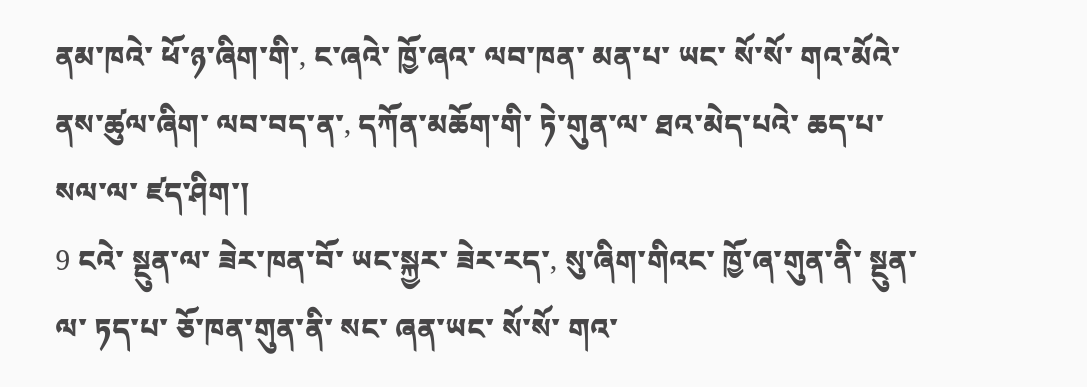ནམ་ཁའེ་ ཕོ་ཉ་ཞིག་གི་, ང་ཞའེ་ ཁྱོ་ཞའ་ ལབ་ཁན་ མན་པ་ ཡང་ སོ་སོ་ གའ་མོའེ་ ནས་ཚུལ་ཞིག་ ལབ་བད་ན་, དཀོན་མཆོག་གི་ ཏེ་གུན་ལ་ ཐའ་མེད་པའེ་ ཆད་པ་ སལ་ལ་ ཛད་ཤིག་།
9 ངའེ་ སྔུན་ལ་ ཟེར་ཁན་བོ་ ཡང་སྐྱར་ ཟེར་རད་, སུ་ཞིག་གིའང་ ཁྱོ་ཞ་གུན་ནི་ སྔུན་ལ་ ཏད་པ་ ཅོ་ཁན་གུན་ནི་ སང་ ཞན་ཡང་ སོ་སོ་ གའ་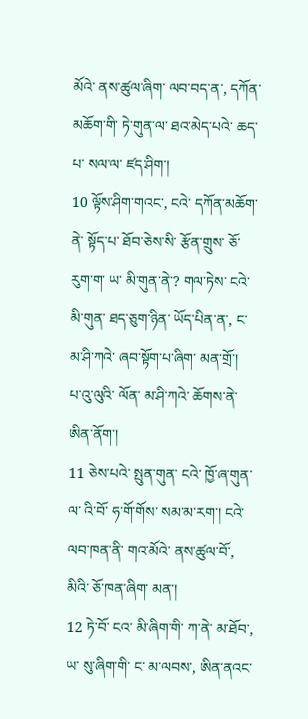མོའེ་ ནས་ཚུལ་ཞིག་ ལབ་བད་ན་, དཀོན་མཆོག་གི་ ཏེ་གུན་ལ་ ཐའ་མེད་པའེ་ ཆད་པ་ སལ་ལ་ ཛད་ཤིག་།
10 ལྟོས་ཤིག་གའང་, ངའེ་ དཀོན་མཆོག་ནེ་ སྟོད་པ་ ཐོབ་ཅེས་སི་ རྩོན་གྲུས་ ཅོ་རུག་ག་ ཡ་ མི་གུན་ནེ་? གལ་ཏེས་ ངའེ་ མི་གུན་ ཐད་ཅུག་ཉིན་ ཡོད་པིན་ན་, ང་ མ་ཤི་ཀའེ་ ཞབ་སྟོག་པ་ཞིག་ མན་གྲོ་།
པ་འུ་ལུའི་ ལོན་ མ་ཤི་ཀའེ་ ཆོགས་ནེ་ ཨིན་ནོག་།
11 ཅེས་པའེ་ སྤུན་གུན་ ངའེ་ ཁྱོ་ཞ་གུན་ལ་ འི་བོ་ ཧ་གོ་གོས་ སམ་མ་རག་། ངའེ་ ལབ་ཁན་ནི་ གའ་མོའེ་ ནས་ཚུལ་བོ་, མིའི་ ཅོ་ཁན་ཞིག་ མན་།
12 ཏེ་བོ་ ངའ་ མི་ཞིག་གི་ ཀ་ནེ་ མ་ཐོབ་, ཡ་ སུ་ཞིག་གི་ ང་ མ་ལབས་, ཨིན་ནའང་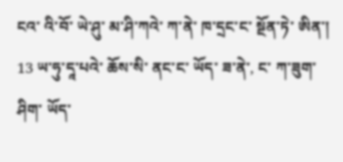ངའ་ འི་བོ་ ཡེ་ཤུ་ མ་ཤི་ཀའེ་ ཀ་ནེ་ ཁ་དྲང་ང་ སྔོན་ཏེ་ ཨིན་།
13 ཡ་ཧུ་དཱ་པའེ་ ཆོས་སི་ ནང་ང་ ཡོད་ ཟ་ནེ་, ང་ ཀ་ཟུག་ཤིག་ ཡོད་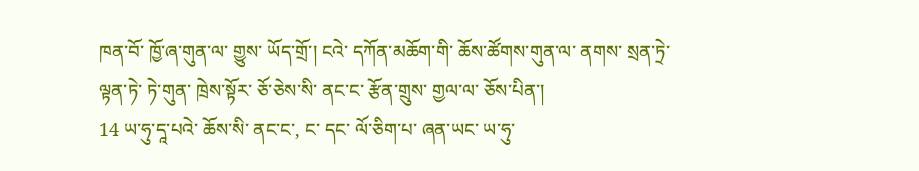ཁན་བོ་ ཁྱོ་ཞ་གུན་ལ་ གྱུས་ ཡོད་གྲོ་། ངའེ་ དཀོན་མཆོག་གི་ ཆོས་ཚོགས་གུན་ལ་ ནགས་ སྲན་ཏྲེ་ ལྟན་ཏེ་ ཏེ་གུན་ ཁྲེས་སྟོར་ ཅོ་ཅེས་སི་ ནང་ང་ རྩོན་གྲུས་ གྱལ་ལ་ ཅོས་པིན་།
14 ཡ་ཧུ་དཱ་པའེ་ ཆོས་སི་ ནང་ང་, ང་ དང་ ལོ་ཅིག་པ་ ཞན་ཡང་ ཡ་ཧུ་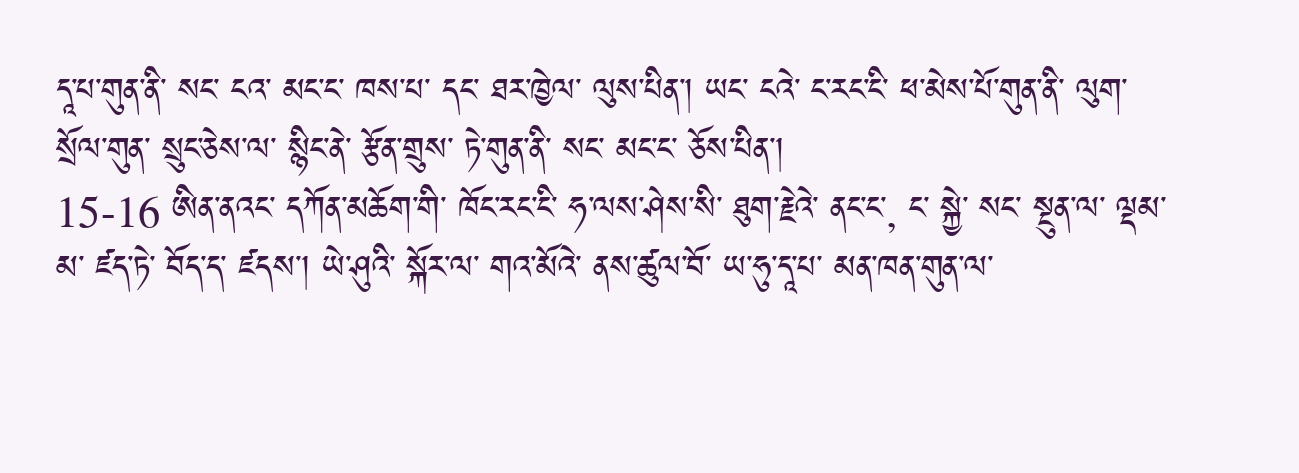དཱ་པ་གུན་ནི་ སང་ ངའ་ མང་ང་ ཁས་པ་ དང་ ཐར་ཁྱེལ་ ལུས་པིན་། ཡང་ ངའེ་ ང་རང་ངི་ ཕ་མེས་པོ་གུན་ནི་ ལུག་སྲོལ་གུན་ སྲུང་ཅེས་ལ་ སྙིང་ནེ་ རྩོན་གྲུས་ ཏེ་གུན་ནི་ སང་ མང་ང་ ཅོས་པིན་།
15-16 ཨིན་ནའང་ དཀོན་མཆོག་གི་ ཁོང་རང་ངི་ ཧ་ལས་ཤེས་སི་ ཐུག་རྗེའེ་ ནང་ང་, ང་ སྐྱེ་ སང་ སྔུན་ལ་ ལྡམ་མ་ ཛད་ཏེ་ བོད་ད་ ཛདས་། ཡེ་ཤུའི་ སྐོར་ལ་ གའ་མོའེ་ ནས་ཚུལ་བོ་ ཡ་ཧུ་དཱ་པ་ མན་ཁན་གུན་ལ་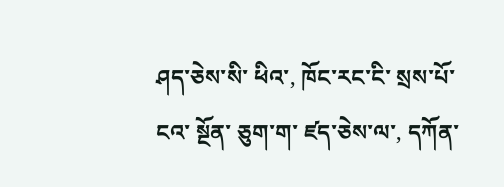ཤད་ཅེས་སི་ ཕིའ་, ཁོང་རང་ངི་ སྲས་པོ་ ངའ་ སྔོན་ ཅུག་ག་ ཛད་ཅེས་ལ་, དཀོན་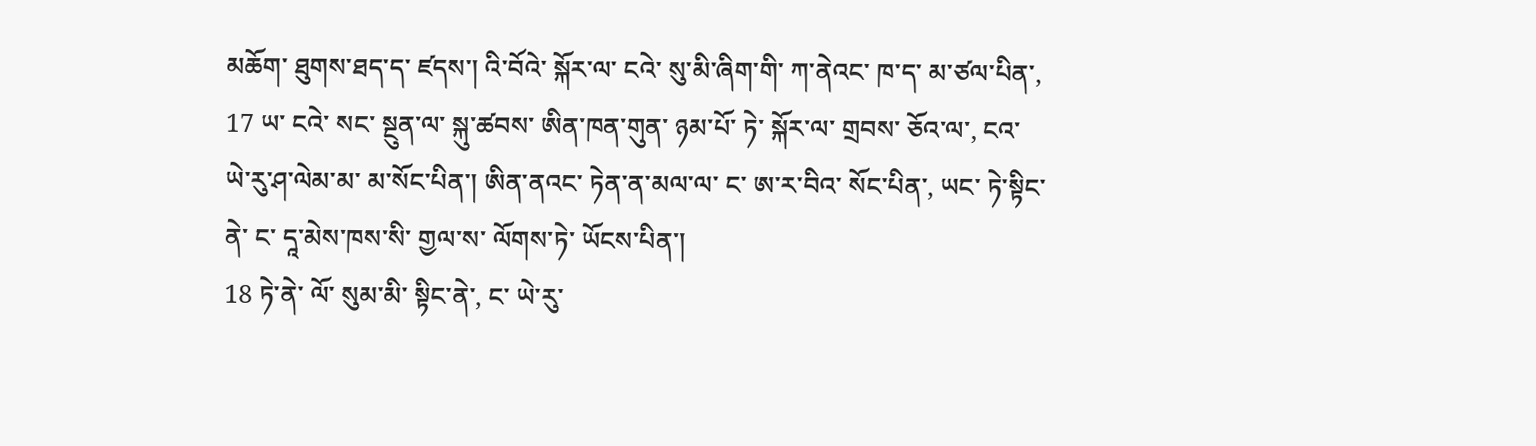མཆོག་ ཐུགས་ཐད་ད་ ཛདས་། འི་བོའེ་ སྐོར་ལ་ ངའེ་ སུ་མི་ཞིག་གི་ ཀ་ནེའང་ ཁ་ད་ མ་ཙལ་པིན་,
17 ཡ་ ངའེ་ སང་ སྔུན་ལ་ སྐུ་ཚབས་ ཨིན་ཁན་གུན་ ཉམ་པོ་ ཏེ་ སྐོར་ལ་ གྲབས་ ཅོའ་ལ་, ངའ་ ཡེ་རུ་ཤ་ལེམ་མ་ མ་སོང་པིན་། ཨིན་ནའང་ ཏེན་ན་མལ་ལ་ ང་ ཨ་ར་བིའ་ སོང་པིན་, ཡང་ ཏེ་སྟིང་ནེ་ ང་ དཱ་མེས་ཁས་སི་ གྱལ་ས་ ལོགས་ཏེ་ ཡོངས་པིན་།
18 ཏེ་ནེ་ ལོ་ སུམ་མི་ སྟིང་ནེ་, ང་ ཡེ་རུ་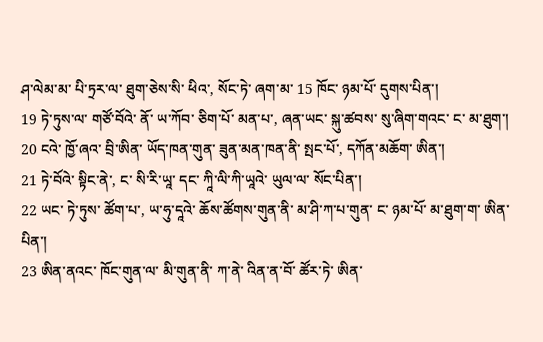ཤ་ལེམ་མ་ པི་ཏྲར་ལ་ ཐུག་ཅེས་སི་ ཕིའ་, སོང་ཏེ་ ཞག་མ་ 15 ཁོང་ ཉམ་པོ་ དུགས་པིན་།
19 ཏེ་ཏུས་ལ་ གཙོ་བོའེ་ ནོ་ ཡ་ཀོབ་ ཅིག་པོ་ མན་པ་, ཞན་ཡང་ སྐུ་ཚབས་ སུ་ཞིག་གའང་ ང་ མ་ཐུག་།
20 ངའེ་ ཁྱོ་ཞའ་ བྲི་ཨིན་ ཡོད་ཁན་གུན་ ཟུན་མན་ཁན་ནི་ སྤང་པོ་, དཀོན་མཆོག་ ཨིན་།
21 ཏེ་བོའེ་ སྟིང་ནེ་, ང་ སི་རི་ཡཱ་ དང་ ཀཱི་ལི་ཀི་ཡཱའེ་ ཡུལ་ལ་ སོང་པིན་།
22 ཡང་ ཏེ་ཏུས་ ཚོག་པ་, ཡ་ཧུ་དཱའེ་ ཆོས་ཚོགས་གུན་ནི་ མ་ཤི་ཀ་པ་གུན་ ང་ ཉམ་པོ་ མ་ཐུག་ག་ ཨིན་པིན་།
23 ཨིན་ནའང་ ཁོང་གུན་ལ་ མི་གུན་ནི་ ཀ་ནེ་ འིན་ན་བོ་ ཚོར་ཏེ་ ཨིན་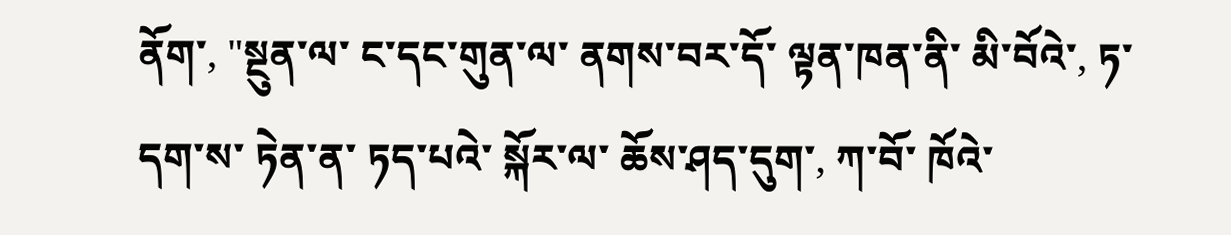ནོག་, "སྔུན་ལ་ ང་དང་གུན་ལ་ ནགས་བར་དོ་ ལྟན་ཁན་ནི་ མི་བོའེ་, ཏ་ དག་ས་ ཏེན་ན་ ཏད་པའེ་ སྐོར་ལ་ ཆོས་ཤད་དུག་, ཀ་བོ་ ཁོའེ་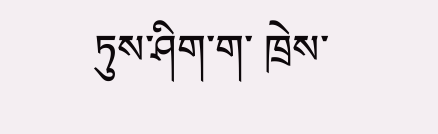ཏུས་ཤིག་ག་ ཁྲེས་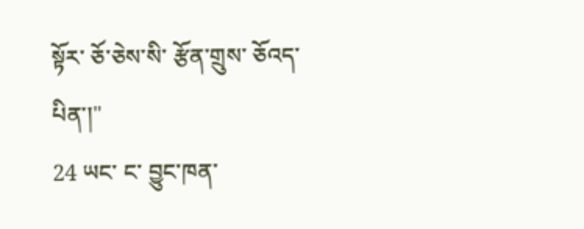སྟོར་ ཅོ་ཅེས་སི་ རྩོན་གྲུས་ ཅོའད་པིན་།"
24 ཡང་ ང་ བྱུང་ཁན་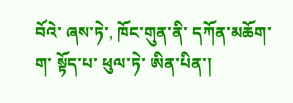བོའེ་ ཞས་ཏེ་, ཁོང་གུན་ནི་ དཀོན་མཆོག་ག་ སྟོད་པ་ ཕུལ་ཏེ་ ཨིན་པིན་།